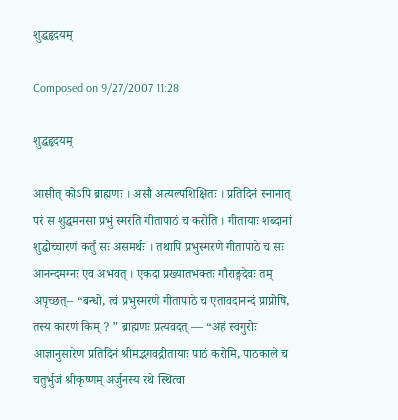शुद्धहृदयम्

Composed on 9/27/2007 11:28

शुद्धहृदयम्

आसीत् कोऽपि ब्राह्मणः । असौ अत्यल्पशिक्षितः । प्रतिदिनं स्नानात् परं स शुद्धमनसा प्रभुं स्मरति गीतापाठं च करोति । गीतायाः शब्दानां शुद्धोच्चारणं कर्तुं सः असमर्थः । तथापि प्रभुस्मरणे गीतापाठे च सः आनन्दमग्नः एव अभवत् । एकदा प्रख्यातभक्तः गौराङ्गदेवः तम् अपृच्छत्– “बन्धो, त्वं प्रभुस्मरणे गीतापाठे च एतावदानन्दं प्राप्नोषि, तस्य कारणं किम् ? ” ब्राह्मणः प्रत्यवदत् — “अहं स्वगुरोः आज्ञानुसारेण प्रतिदिनं श्रीमद्भगवद्गीतायाः पाठं करोमि, पाठकाले च चतुर्भुजं श्रीकृष्णम् अर्जुनस्य रथे स्थित्वा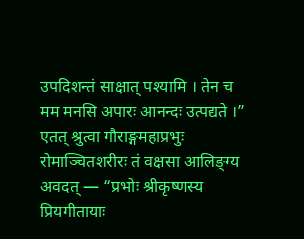उपदिशन्तं साक्षात् पश्यामि । तेन च मम मनसि अपारः आनन्दः उत्पद्यते ।” एतत् श्रुत्वा गौराङ्गमहाप्रभुः रोमाञ्चितशरीरः तं वक्षसा आलिङ्ग्य अवदत् — “प्रभोः श्रीकृष्णस्य प्रियगीतायाः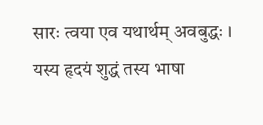सारः त्वया एव यथार्थम् अवबुद्धः । यस्य हृदयं शुद्धं तस्य भाषा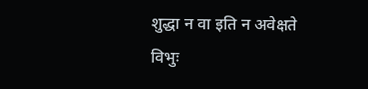शुद्धा न वा इति न अवेक्षते विभुः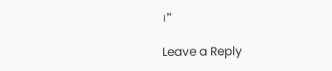।”

Leave a Reply